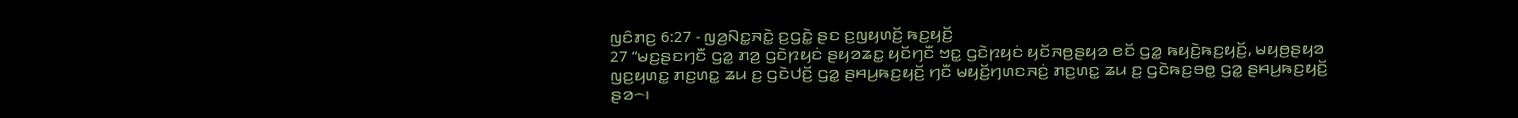ꤜꤢꤨꤊꤢ꤬ 6:27 - ꤜꤤ꤬ꤡꤢ꤭ꤏꤢꤧ꤭ ꤢ꤬ꤞꤢꤧ꤭ ꤔꤢ ꤢ꤬ꤜꤟꤛꤢꤩ꤬ ꤒꤢ꤬ꤟꤢꤩ꤬
27 “ꤗꤢ꤬ꤔꤢꤚꤢꤪ ꤞꤤ꤭ ꤊꤤ꤬ ꤞꤢꤧꤐꤟꤢꤦ ꤔꤟꤤꤘꤢ꤭ ꤟꤢꤩꤚꤢꤪ ꤠꤢ꤭ ꤞꤢꤧꤐꤟꤢꤦ ꤟꤢꤩꤏꤥ꤬ꤔꤟꤤ ꤕꤢꤩ ꤞꤤ꤭ ꤒꤟꤢꤧ꤬ꤒꤢ꤬ꤟꤢꤩ꤬, ꤗꤟꤥ꤬ꤔꤟꤤ ꤜꤢ꤬ꤟꤛꤢ꤭ ꤊꤢ꤬ꤛꤢ꤭ ꤘꤣ ꤢ꤬ ꤞꤢꤧꤓꤢꤩ꤬ ꤞꤤ꤭ ꤔꤌꤣ꤬ꤒꤢ꤬ꤟꤢꤩ꤬ ꤚꤢꤪ ꤗꤟꤢꤩ꤬ꤚꤛꤢꤏꤢꤦ꤬ ꤊꤢ꤬ꤛꤢ꤭ ꤘꤣ ꤢ꤬ ꤞꤢꤧꤒꤢ꤬ꤋꤥ꤭ ꤞꤤ꤭ ꤔꤌꤣ꤬ꤒꤢ꤬ꤟꤢꤩ꤬ ꤔꤤ꤮꤯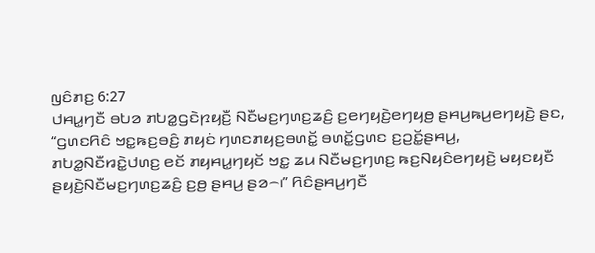ꤜꤢꤨꤊꤢ꤬ 6:27
ꤓꤌꤣ꤭ꤚꤢꤪ ꤋꤝꤤ ꤊꤝꤤ꤭ꤞꤢꤧꤐꤟꤢꤪ꤬ ꤡꤢꤪꤗꤢ꤬ꤚꤛꤢ꤬ꤘꤢꤨ꤬ ꤢ꤬ꤕꤚꤟꤢꤧ꤬ꤕꤚꤟꤥ꤬ ꤔꤌꤣ꤬ꤒꤣ꤬ꤕꤚꤟꤢꤧ꤬ ꤔꤢ, “ꤞꤛꤢꤖꤢꤨ ꤠꤢ꤭ꤒꤢ꤬ꤋꤢꤨ꤬ ꤊꤟꤢꤦ ꤚꤛꤢꤊꤟꤢ꤬ꤋꤛꤢꤩ꤭ ꤋꤛꤢꤩ꤭ꤞꤛꤢ ꤢ꤬ꤑꤢꤩ꤭ꤔꤌꤣ꤬, ꤊꤝꤤ꤭ꤡꤢꤪꤙꤢꤧ꤭ꤓꤛꤢ꤬ ꤕꤢꤩ ꤊꤟꤌꤣ꤭ꤚꤟꤢꤩ ꤠꤢ꤭ ꤘꤣ ꤡꤢꤪꤗꤢ꤬ꤚꤛꤢ꤬ ꤒꤢ꤬ꤡꤟꤢꤨꤕꤚꤟꤢꤧ꤬ ꤗꤟꤢꤟꤢꤪ ꤔꤟꤢꤧ꤬ꤡꤢꤪꤗꤢ꤬ꤚꤛꤢ꤬ꤘꤢꤨ꤬ ꤢ꤬ꤥ꤬ ꤔꤌꤣ꤬ ꤔꤤ꤮꤯” ꤖꤢꤨꤔꤌꤣ꤬ꤚꤢꤪ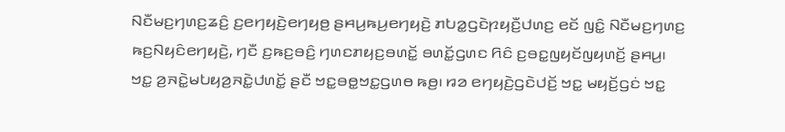ꤡꤢꤪꤗꤢ꤬ꤚꤛꤢ꤬ꤘꤢꤨ꤬ ꤢ꤬ꤕꤚꤟꤢꤧ꤬ꤕꤚꤟꤥ꤬ ꤔꤌꤣ꤬ꤒꤣ꤬ꤕꤚꤟꤢꤧ꤬ ꤊꤝꤤ꤭ꤞꤢꤧꤐꤟꤢꤪ꤬ꤓꤛꤢ꤬ ꤕꤢꤩ ꤜꤢꤨ꤭ ꤡꤢꤪꤗꤢ꤬ꤚꤛꤢ꤬ ꤒꤢ꤬ꤡꤟꤢꤨꤕꤚꤟꤢꤧ꤬, ꤚꤢꤪ ꤢ꤬ꤒꤢ꤬ꤋꤢꤨ꤬ ꤚꤛꤢꤊꤟꤢ꤬ꤋꤛꤢꤩ꤭ ꤋꤛꤢꤩ꤭ꤞꤛꤢ ꤖꤢꤨ ꤢ꤬ꤋꤢ꤭ꤜꤟꤢꤩꤜꤟꤛꤢꤩ꤬ ꤔꤌꤣ꤬꤯
ꤠꤢ꤭ ꤤ꤬ꤏꤢꤧ꤭ꤗꤝꤟꤤ꤬ꤏꤢꤧ꤭ꤓꤛꤢꤩ꤭ ꤔꤢꤪ ꤠꤢ꤭ꤋꤥ꤭ꤠꤢ꤭ꤞꤛꤥ ꤒꤥ꤬꤯ ꤙꤤ ꤕꤚꤟꤢꤧ꤬ꤞꤢꤧꤓꤢꤩ꤬ ꤠꤢ꤭ ꤗꤟꤢꤩ꤬ꤞꤢꤦ ꤠꤢ꤭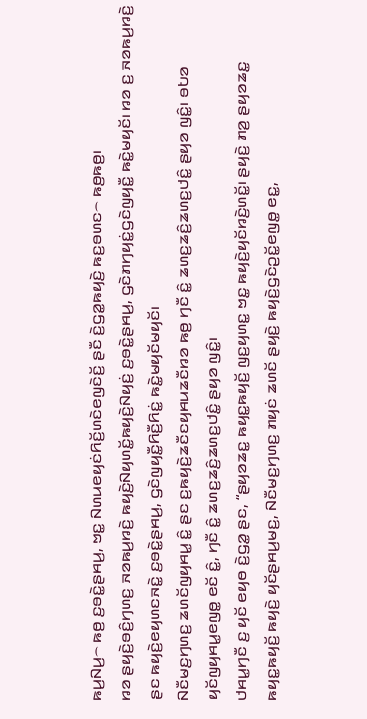ꤒꤣ꤬ꤡꤣ꤬꤮ ꤒꤥ꤬ ꤢ꤬ꤋꤢꤧ꤭ꤔꤌꤣ꤬, ꤠꤢ꤭ ꤡꤛꤣꤕꤟꤢꤦꤖꤢꤩ꤬ꤛꤢꤧꤕꤜꤢꤧꤢꤩ꤬ ꤔꤢꤪ ꤢꤧ꤬ꤞꤤ꤭ꤒꤟꤢꤧ꤬ ꤒꤢ꤬ꤋꤛꤢ꤮ ꤒꤥ꤬ꤒꤥ꤬꤯
ꤙꤤ ꤔꤟꤢꤧ꤬ꤋꤢꤨ꤬ꤚꤛꤢ꤬ ꤏꤤꤒꤣ꤬ꤙꤢꤧ꤬ ꤒꤟꤢꤧ꤬ꤡꤟꤛꤢꤩ꤭ꤒꤟꤢꤧ꤬ꤡꤟꤢꤦ꤬ ꤢ꤬ꤋꤢꤧ꤭ꤔꤌꤣ꤬, ꤞꤢꤧꤊꤚꤟꤢꤦ꤭ꤞꤢꤧꤜꤟꤢꤪ꤭ ꤒꤢꤧ꤭ꤗꤟꤢꤩ꤯ ꤙꤤ ꤢ꤬ ꤏꤤꤒꤣ꤬ꤙꤢꤧ꤬ ꤔꤢ ꤒꤟꤢꤧ꤬ꤕꤟꤛꤢꤏꤢꤧ꤭ ꤢ꤬ꤋꤢꤧ꤭ꤔꤌꤣ꤬, ꤞꤢꤧꤜꤟꤢꤪ꤭ꤖꤢꤪ꤬ꤖꤢꤦ꤭ ꤒꤢꤧ꤭ꤗꤟꤢꤩꤗꤟꤢꤩ꤯
ꤡꤢꤪꤗꤢ꤬ꤚꤛꤢ꤬ ꤘꤛꤢꤩꤜꤟꤌꤣ꤭ ꤢꤨ꤭ ꤔꤢ ꤢ꤬ꤒꤟꤢꤧ꤬ꤘꤢꤪꤢꤟꤌꤣꤘꤢꤪꤙꤤ ꤒꤥ꤬ ꤚꤢꤪ ꤢꤨ꤭ ꤘꤛꤢ꤬ꤘꤢꤨ꤬ꤘꤛꤢ꤬ꤓꤢꤨ꤭ ꤔꤟꤤ ꤜꤢꤨ꤭꤯ ꤋꤝꤤ ꤟꤢꤩꤜꤟꤌꤣ꤭ꤕꤜꤥ꤭ ꤕꤢꤩ ꤢꤨ꤭, ꤚꤢꤪ ꤢꤨ꤭ ꤘꤛꤢ꤬ꤘꤢꤨ꤬ꤘꤛꤢ꤬ꤓꤢꤨ꤭ ꤔꤟꤤ ꤜꤢꤨ꤭꤯
ꤓꤌꤣ꤭ꤚꤢꤪ ꤢ꤬ ꤟꤢꤩ ꤕꤟꤥ ꤢꤧ꤬ꤞꤤ꤭ ꤔꤢ, “ꤔꤟꤤꤘꤢ꤭ ꤒꤟꤢ꤭ꤒꤟꤢꤩ꤬ ꤜꤢ꤬ꤟꤛꤢ꤭ ꤠꤢ꤭ ꤒꤟꤢꤧ꤬ꤟꤢꤩꤙꤢꤧ꤬ꤛꤢꤩ꤭꤯ ꤔꤟꤢꤧ꤬ ꤊꤤ꤬ ꤔꤟꤤꤘꤢ꤭ ꤒꤟꤢ꤭ꤒꤟꤢꤩ꤬ ꤒꤟꤢꤧ꤬ ꤟꤢꤩꤔꤌꤣ꤬ꤗꤢ꤬, ꤡꤢꤪꤗꤢ꤬ꤚꤛꤢ꤬ ꤊꤟꤢꤦ ꤘꤛꤢꤩ ꤔꤟꤢꤧ꤬ ꤒꤟꤢꤧ꤬ꤞꤢꤧꤑꤢꤩ꤭ꤕꤜꤥ꤭ ꤕꤢ꤭,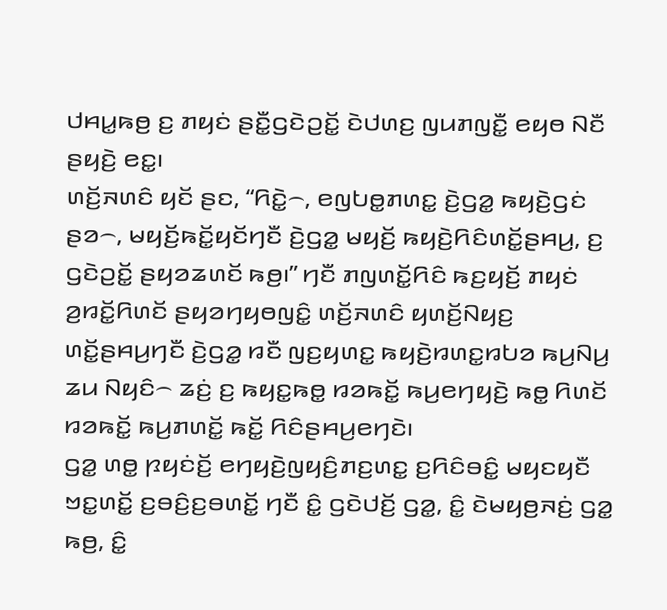ꤓꤌꤣ꤭ꤒꤥ꤬ ꤢ꤬ ꤊꤟꤢꤦ ꤔꤢꤪ꤭ꤞꤢꤧꤑꤢꤩ꤭ ꤢꤧꤓꤛꤢ꤬ ꤜꤣꤊꤜꤢꤪ꤭ ꤕꤟꤥ ꤡꤢꤪ ꤔꤟꤢꤧ꤬ ꤕꤢ꤭꤯
ꤛꤢꤩ꤬ꤏꤛꤢꤨ ꤟꤢꤩ ꤔꤢ, “ꤖꤢꤧ꤭꤮, ꤕꤜꤝꤥ꤭ꤊꤛꤢ꤭ ꤢꤧ꤬ꤞꤤ꤭ ꤒꤟꤢꤧ꤬ꤞꤢꤦ ꤔꤤ꤮, ꤗꤟꤢꤩ꤬ꤒꤢꤩ꤭ꤟꤢꤩꤚꤢꤪ ꤢꤧ꤬ꤞꤤ꤭ ꤗꤟꤢꤩ꤬ ꤒꤟꤢꤧ꤬ꤖꤢꤨꤛꤢꤩ꤭ꤔꤌꤣ꤬, ꤢ꤬ ꤞꤢꤧꤑꤢꤩ꤭ ꤔꤟꤤꤘꤛꤢꤩ ꤒꤥ꤬꤯” ꤚꤢꤪ ꤊꤜꤛꤢꤩ꤭ꤖꤢꤨ ꤒꤢ꤬ꤟꤢꤩ꤬ ꤊꤟꤢꤦ ꤤ꤬ꤙꤢꤩ꤭ꤖꤛꤢꤩ ꤔꤟꤤꤚꤟꤥꤜꤢꤨ꤭ ꤛꤢꤩ꤬ꤏꤛꤢꤨ ꤟꤛꤢꤩ꤬ꤡꤟꤢ꤬ ꤛꤢꤩ꤭ꤔꤌꤣ꤬ꤚꤢꤪ ꤢꤧ꤬ꤞꤤ꤭ ꤙꤢꤪ ꤜꤢ꤬ꤟꤛꤢ꤭ ꤒꤟꤢꤧ꤬ꤙꤛꤢ꤭ꤙꤝꤤ ꤒꤣ꤬ꤡꤣ꤬ ꤘꤣ ꤡꤟꤢꤨ꤮ ꤘꤢꤦ꤬ ꤢ꤬ ꤒꤟꤢ꤭ꤒꤥ꤭ ꤙꤤꤒꤢꤩ꤭ ꤒꤣ꤬ꤕꤚꤟꤢꤧ꤬ ꤒꤥ꤭ ꤖꤛꤢꤩ ꤙꤤꤒꤢꤩ꤭ ꤒꤣ꤬ꤊꤛꤢꤩ꤭ ꤒꤢꤩ꤭ ꤖꤢꤨꤔꤌꤣ꤬ꤕꤚꤢꤧ꤯
ꤞꤤ꤭ ꤛꤥ꤭ ꤐꤟꤢꤦꤢꤩ꤬ ꤕꤚꤟꤢꤧ꤬ꤜꤟꤢꤨ꤬ꤊꤢ꤬ꤛꤢ꤭ ꤢ꤬ꤖꤢꤨꤋꤢꤨ꤭ ꤗꤟꤢꤟꤢꤪ ꤠꤢ꤭ꤛꤢꤩ꤭ ꤢ꤬ꤋꤢꤨ꤬ꤢ꤬ꤋꤛꤢꤩ꤭ ꤚꤢꤪ ꤢꤨ꤭ ꤞꤢꤧꤓꤢꤩ꤬ ꤞꤤ꤭, ꤢꤨ꤭ ꤢꤧꤗꤟꤥ꤬ꤏꤢꤦ꤬ ꤞꤤ꤭ ꤒꤥ꤬, ꤢꤨ꤭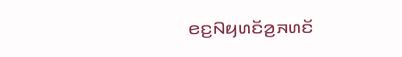ꤕꤢ꤬ꤡꤟꤛꤢꤩꤤ꤬ꤏꤛꤢꤩ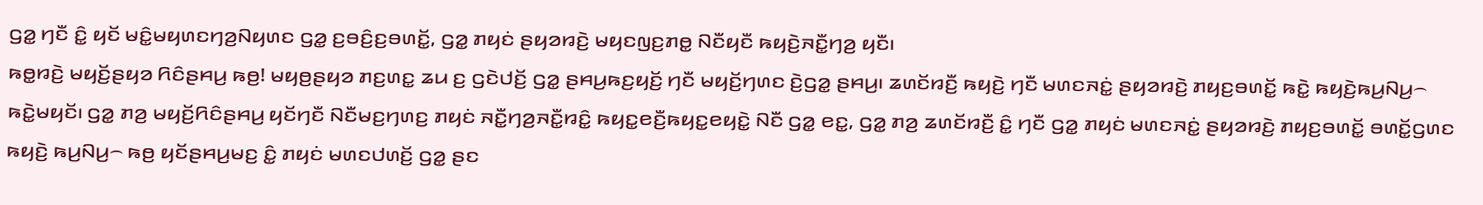ꤞꤤ꤭ ꤚꤢꤪ ꤢꤨ꤭ ꤟꤢꤩ ꤗꤢꤨ꤭ꤗꤟꤛꤢꤚꤤ꤬ꤡꤟꤛꤢ ꤞꤤ꤭ ꤢ꤬ꤋꤢꤨ꤬ꤢ꤬ꤋꤛꤢꤩ꤭, ꤞꤤ꤭ ꤊꤟꤢꤦ ꤔꤟꤤꤙꤢꤧ꤬ ꤗꤟꤢꤜꤢ꤬ꤊꤥ꤭ ꤡꤢꤪꤟꤢꤪ ꤒꤟꤢꤧ꤬ꤏꤢꤪ꤭ꤚꤤ꤬ ꤟꤢꤪ꤯
ꤒꤥ꤭ꤙꤢꤧ꤬ ꤗꤟꤢꤩ꤬ꤔꤟꤤ ꤖꤢꤨꤔꤌꤣ꤬ ꤒꤥ꤬! ꤗꤟꤥ꤬ꤔꤟꤤ ꤊꤢ꤬ꤛꤢ꤭ ꤘꤣ ꤢ꤬ ꤞꤢꤧꤓꤢꤩ꤬ ꤞꤤ꤭ ꤔꤌꤣ꤬ꤒꤢ꤬ꤟꤢꤩ꤬ ꤚꤢꤪ ꤗꤟꤢꤩ꤬ꤚꤛꤢ ꤢꤧ꤬ꤞꤤ꤭ ꤔꤌꤣ꤬꤯ ꤘꤛꤢꤩꤙꤢꤪ꤬ ꤒꤟꤢꤧ꤬ ꤚꤢꤪ ꤗꤛꤢꤏꤢꤦ꤭ ꤔꤟꤤꤙꤢꤧ꤬ ꤊꤟꤢ꤬ꤋꤛꤢꤩ꤭ ꤒꤢꤧ꤭ ꤒꤟꤢꤧ꤬ꤒꤣ꤬ꤡꤣ꤬꤮ ꤒꤢꤧ꤭ꤗꤟꤢꤩ꤯ ꤞꤤ꤭ ꤊꤤ꤬ ꤗꤟꤢꤩ꤬ꤖꤢꤨꤔꤌꤣ꤬ ꤟꤢꤩꤚꤢꤪ ꤡꤢꤪꤗꤢ꤬ꤚꤛꤢ꤬ ꤊꤟꤢꤦ ꤏꤢꤪ꤭ꤚꤤ꤬ꤏꤢꤪ꤭ꤙꤢꤨ꤭ ꤒꤟꤢ꤭ꤕꤢꤪ꤬ꤒꤟꤢ꤭ꤕꤟꤢꤧ꤭ ꤡꤢꤪ ꤞꤤ꤭ ꤕꤢ꤭, ꤞꤤ꤭ ꤊꤤ꤬ ꤘꤛꤢꤩꤙꤢꤪ꤬ ꤢꤨ꤭ ꤚꤢꤪ ꤞꤤ꤭ ꤊꤟꤢꤦ ꤗꤛꤢꤏꤢꤦ꤭ ꤔꤟꤤꤙꤢꤧ꤬ ꤊꤟꤢ꤬ꤋꤛꤢꤩ꤭ ꤋꤛꤢꤩ꤭ꤞꤛꤢ ꤒꤟꤢꤧ꤬ ꤒꤣ꤬ꤡꤣ꤬꤮ ꤒꤥ꤬ ꤟꤢꤩꤔꤌꤣ꤬ꤗꤢ꤬ ꤢꤨ꤭ ꤊꤟꤢꤦ ꤗꤛꤢꤓꤛꤢꤩ꤬ ꤞꤤ꤭ ꤔꤢ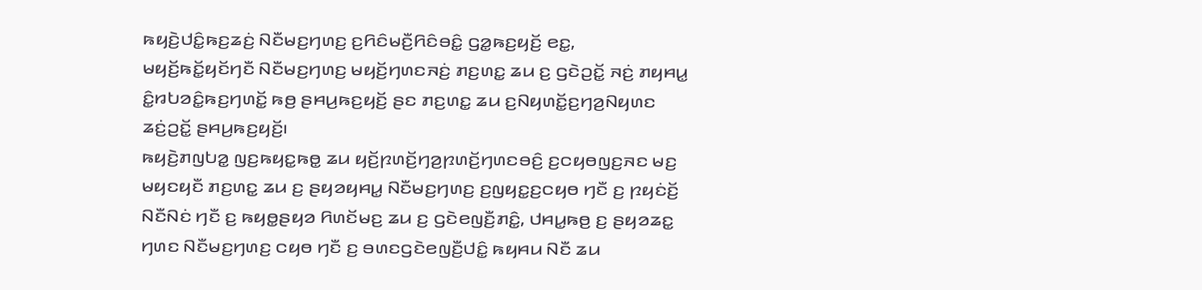ꤒꤟꤢꤧ꤬ꤓꤢꤨ꤭ꤒꤢ꤬ꤘꤢꤦ꤬ ꤡꤢꤪꤗꤢ꤬ꤚꤛꤢ꤬ ꤢ꤬ꤖꤢꤨꤗꤢꤪ꤬ꤖꤢꤨꤋꤢꤨ꤭ ꤞꤤ꤭ꤒꤢ꤬ꤟꤢꤩ꤬ ꤕꤢ꤭, ꤗꤟꤢꤩ꤬ꤒꤢꤩ꤭ꤟꤢꤩꤚꤢꤪ ꤡꤢꤪꤗꤢ꤬ꤚꤛꤢ꤬ ꤗꤟꤢꤩ꤬ꤚꤛꤢꤏꤢꤦ꤬ ꤊꤢ꤬ꤛꤢ꤭ ꤘꤣ ꤢ꤬ ꤞꤢꤧꤑꤢꤩ꤭ ꤏꤢꤦ꤬ ꤊꤟꤌꤣ꤭ ꤢꤨ꤭ꤙꤝꤤꤢꤨ꤭ꤒꤢ꤬ꤚꤛꤢꤩ꤭ ꤒꤥ꤬ ꤔꤌꤣ꤬ꤒꤢ꤬ꤟꤢꤩ꤬ ꤔꤢ ꤊꤢ꤬ꤛꤢ꤭ ꤘꤣ ꤢ꤬ꤡꤟꤛꤢꤩ꤭ꤢ꤬ꤚꤤ꤬ꤡꤟꤛꤢ ꤘꤢꤦ꤬ꤑꤢꤩ꤭ ꤔꤌꤣ꤬ꤒꤢ꤬ꤟꤢꤩ꤬꤯
ꤒꤟꤢꤧ꤬ꤊꤜꤝꤤ꤭ ꤜꤢ꤬ꤒꤟꤢ꤭ꤒꤥ꤭ ꤘꤣ ꤟꤢꤩ꤬ꤐꤛꤢꤩ꤬ꤚꤤ꤬ꤐꤛꤢꤩ꤬ꤚꤛꤢꤋꤢꤨ꤬ ꤢ꤬ꤍꤟꤥꤜꤢ꤬ꤏꤢ ꤗꤢ꤬ ꤗꤟꤢꤟꤢꤪ ꤊꤢ꤬ꤛꤢ꤭ ꤘꤣ ꤢ꤬ ꤔꤟꤤꤟꤌꤣ꤭ ꤡꤢꤪꤗꤢ꤬ꤚꤛꤢ꤬ ꤢ꤬ꤜꤟꤢ꤭ꤢ꤬ꤍꤟꤥ ꤚꤢꤪ ꤢ꤬ ꤐꤟꤢꤦꤢꤩ꤬ ꤡꤢꤪꤡꤢꤦ ꤚꤢꤪ ꤢ꤬ ꤒꤟꤥ꤭ꤔꤟꤤ ꤖꤛꤢꤩꤗꤢ꤬ ꤘꤣ ꤢ꤬ ꤞꤢꤧꤕꤜꤢꤪ꤬ꤊꤢꤨ꤭, ꤓꤌꤣ꤭ꤒꤥ꤬ ꤢ꤬ ꤔꤟꤤꤘꤢ꤭ ꤚꤛꤢ ꤡꤢꤪꤗꤢ꤬ꤚꤛꤢ꤬ ꤍꤟꤥ ꤚꤢꤪ ꤢ꤬ ꤋꤛꤢꤞꤢꤧꤕꤜꤢꤪ꤬ꤓꤢꤨ꤭ ꤒꤟꤌꤣ ꤡꤢꤪ ꤘꤣ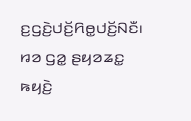ꤢ꤬ꤞꤢꤧ꤬ꤓꤢꤩ꤬ꤖꤥ꤭ꤓꤢꤩ꤬ꤡꤢꤪ꤯
ꤙꤤ ꤞꤤ꤭ ꤔꤟꤤꤘꤢ꤭ ꤒꤟꤢꤧ꤬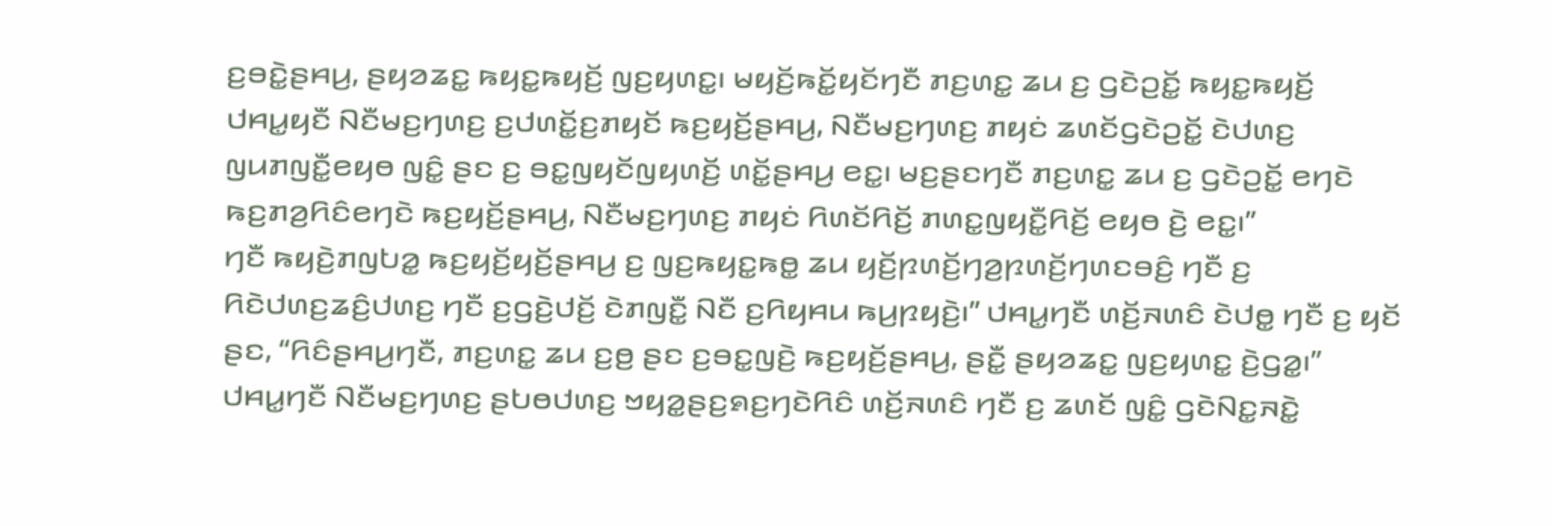ꤢ꤬ꤋꤢꤧ꤭ꤔꤌꤣ꤬, ꤔꤟꤤꤘꤢ꤭ ꤒꤟꤢ꤭ꤒꤟꤢꤩ꤬ ꤜꤢ꤬ꤟꤛꤢ꤭꤯ ꤗꤟꤢꤩ꤬ꤒꤢꤩ꤭ꤟꤢꤩꤚꤢꤪ ꤊꤢ꤬ꤛꤢ꤭ ꤘꤣ ꤢ꤬ ꤞꤢꤧꤑꤢꤩ꤭ ꤒꤟꤢ꤭ꤒꤟꤢꤩ꤬ ꤓꤌꤣ꤭ꤟꤢꤪ ꤡꤢꤪꤗꤢ꤬ꤚꤛꤢ꤬ ꤢ꤬ꤓꤛꤢꤩ꤭ꤢ꤬ꤊꤟꤢꤩ ꤒꤢ꤬ꤟꤢꤩ꤬ꤔꤌꤣ꤬, ꤡꤢꤪꤗꤢ꤬ꤚꤛꤢ꤬ ꤊꤟꤢꤦ ꤘꤛꤢꤩꤞꤢꤧꤑꤢꤩ꤭ ꤢꤧꤓꤛꤢ꤬ ꤜꤣꤊꤜꤢꤪ꤭ꤕꤟꤥ ꤜꤢꤨ꤭ ꤔꤢ ꤢ꤬ ꤋꤢ꤭ꤜꤟꤢꤩꤜꤟꤛꤢꤩ꤬ ꤛꤢꤩ꤭ꤔꤌꤣ꤬ ꤕꤢ꤭꤯ ꤗꤢ꤬ꤔꤢꤚꤢꤪ ꤊꤢ꤬ꤛꤢ꤭ ꤘꤣ ꤢ꤬ ꤞꤢꤧꤑꤢꤩ꤭ ꤕꤚꤢꤧ ꤒꤢ꤬ꤊꤤ꤬ꤖꤢꤨꤕꤚꤢꤧ ꤒꤢ꤬ꤟꤢꤩ꤬ꤔꤌꤣ꤬, ꤡꤢꤪꤗꤢ꤬ꤚꤛꤢ꤬ ꤊꤟꤢꤦ ꤖꤛꤢꤩꤖꤢꤩ꤬ ꤊꤛꤢ꤭ꤜꤟꤢꤪ꤭ꤖꤢꤩ꤬ ꤕꤟꤥ ꤢꤧ꤬ ꤕꤢ꤭꤯”
ꤚꤢꤪ ꤒꤟꤢꤧ꤬ꤊꤜꤝꤤ꤭ ꤒꤢ꤬ꤟꤢꤩ꤬ꤟꤢꤩ꤬ꤔꤌꤣ꤬ ꤢ꤬ ꤜꤢ꤬ꤒꤟꤢ꤭ꤒꤥ꤭ ꤘꤣ ꤟꤢꤩ꤬ꤐꤛꤢꤩ꤬ꤚꤤ꤬ꤐꤛꤢꤩ꤬ꤚꤛꤢꤋꤢꤨ꤬ ꤚꤢꤪ ꤢ꤬ ꤖꤢꤧꤓꤛꤢ꤬ꤘꤢꤨ꤬ꤓꤛꤢ꤬ ꤚꤢꤪ ꤢ꤬ꤞꤢꤧ꤬ꤓꤢꤩ꤬ ꤢꤧꤊꤜꤢꤪ꤭ ꤡꤢꤪ ꤢ꤬ꤖꤟꤌꤣ ꤒꤣ꤬ꤐꤟꤢꤧ꤬꤯” ꤓꤌꤣ꤭ꤚꤢꤪ ꤛꤢꤩ꤬ꤏꤛꤢꤨ ꤢꤧꤓꤥ꤭ ꤚꤢꤪ ꤢ꤬ ꤟꤢꤩ ꤔꤢ, “ꤖꤢꤨꤔꤌꤣ꤬ꤚꤢꤪ, ꤊꤢ꤬ꤛꤢ꤭ ꤘꤣ ꤢ꤬ꤥ꤬ ꤔꤢ ꤢ꤬ꤋꤢ꤭ꤜꤢꤧ꤬ ꤒꤢ꤬ꤟꤢꤩ꤬ꤔꤌꤣ꤬, ꤔꤢꤪ꤭ ꤔꤟꤤꤘꤢ꤭ ꤜꤢ꤬ꤟꤛꤢ꤭ ꤢꤧ꤬ꤞꤤ꤭꤯”
ꤓꤌꤣ꤭ꤚꤢꤪ ꤡꤢꤪꤗꤢ꤬ꤚꤛꤢ꤬ ꤔꤝꤥꤓꤛꤢ꤬ ꤠꤟꤤ꤭ꤔꤢ꤬ꤎꤢ꤬ꤚꤢꤧꤖꤢꤨ ꤛꤢꤩ꤬ꤏꤛꤢꤨ ꤚꤢꤪ ꤢ꤬ ꤘꤛꤢꤩ ꤜꤢꤨ꤭ ꤞꤢꤧꤡꤢ꤭ꤏꤢꤧ꤭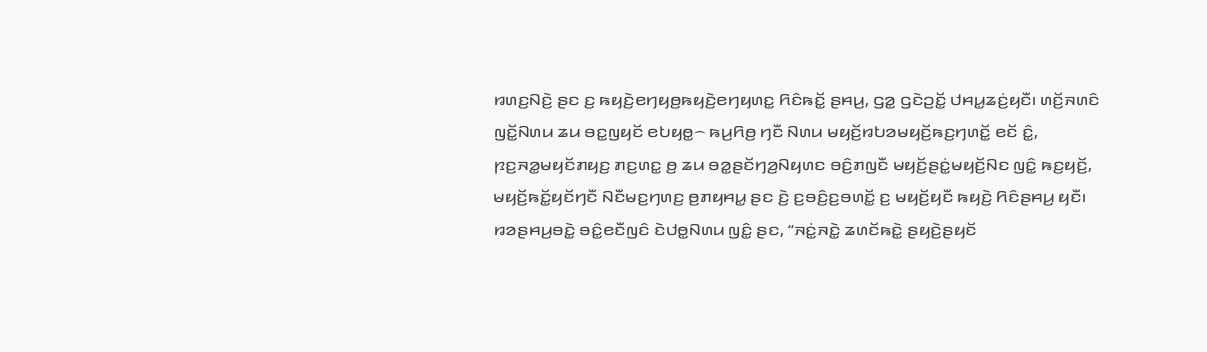ꤙꤛꤢ꤬ꤡꤢꤧ꤬ ꤔꤢ ꤢ꤬ ꤒꤟꤢꤧ꤬ꤕꤚꤟꤥ꤬ꤒꤟꤢꤧ꤬ꤕꤚꤟꤛꤢ꤭ ꤖꤢꤨꤒꤢꤩ꤭ ꤔꤌꤣ꤬, ꤞꤤ꤭ ꤞꤢꤧꤑꤢꤩ꤭ ꤓꤌꤣ꤭ꤘꤢꤦ꤬ꤟꤢꤪ꤯ ꤛꤢꤩ꤬ꤏꤛꤢꤨ ꤜꤢꤩ꤭ꤡꤛꤣ ꤘꤣ ꤋꤢ꤭ꤜꤟꤢꤩ ꤕꤝꤟꤥ꤭꤮ ꤒꤣ꤬ꤖꤥ꤬ ꤚꤢꤪ ꤡꤛꤣ ꤗꤟꤢꤩ꤬ꤙꤝꤤꤗꤟꤢꤩ꤬ꤒꤢ꤬ꤚꤛꤢꤩ꤭ ꤕꤢꤩ ꤢꤨ꤭, ꤐꤢ꤬ꤏꤤ꤭ꤗꤟꤢꤩꤊꤟꤢ꤬ ꤊꤢ꤬ꤛꤢ꤭ ꤥ꤬ ꤘꤣ ꤋꤤ꤭ꤔꤢꤩꤚꤤ꤬ꤡꤟꤛꤢ ꤋꤢꤨ꤬ꤊꤜꤢꤪ ꤗꤟꤢꤩ꤬ꤔꤢꤦ꤭ꤗꤟꤢꤩ꤬ꤡꤢ ꤜꤢꤨ꤭ ꤒꤢ꤬ꤟꤢꤩ꤬, ꤗꤟꤢꤩ꤬ꤒꤢꤩ꤭ꤟꤢꤩꤚꤢꤪ ꤡꤢꤪꤗꤢ꤬ꤚꤛꤢ꤬ ꤥ꤬ꤊꤟꤌꤣ꤭ ꤔꤢ ꤢꤧ꤬ ꤢ꤬ꤋꤢꤨ꤬ꤢ꤬ꤋꤛꤢꤩ꤭ ꤢ꤬ ꤗꤟꤢꤩ꤬ꤟꤢꤪ ꤒꤟꤢꤧ꤬ ꤖꤢꤨꤔꤌꤣ꤬ ꤟꤢꤪ꤯
ꤙꤤꤔꤌꤣ꤬ꤋꤢꤧ꤭ ꤋꤢꤨ꤭ꤕꤢꤪꤜꤢꤨ ꤢꤧꤓꤥ꤭ꤡꤛꤣ ꤜꤢꤨ꤭ ꤔꤢ, “ꤏꤢꤦ꤭ꤏꤢꤧ꤭ ꤘꤛꤢꤩꤒꤢꤧ꤭ ꤔꤟꤢꤧ꤬ꤔꤟꤢꤩ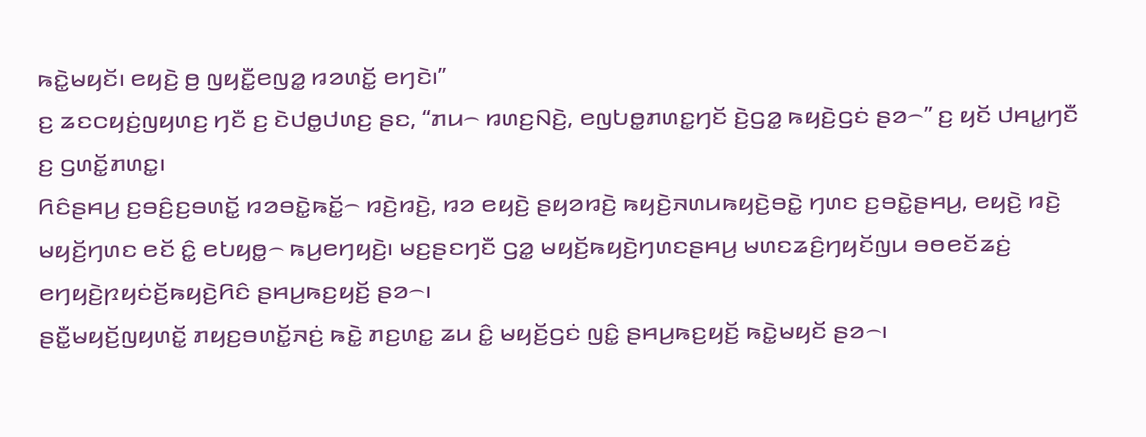ꤒꤢꤧ꤭ꤗꤟꤢꤩ꤯ ꤕꤟꤢꤧ꤬ ꤥ꤬ ꤜꤟꤢꤪ꤭ꤕꤜꤤ꤭ ꤙꤤꤛꤢꤩ꤭ ꤕꤚꤢꤧ꤯”
ꤢ꤬ ꤘꤢꤍꤟꤢꤦ꤬ꤜꤟꤛꤢ꤬ ꤚꤢꤪ ꤢ꤬ ꤢꤧꤓꤥ꤭ꤓꤛꤢ꤬ ꤔꤢ, “ꤊꤣ꤮ ꤙꤛꤢ꤬ꤡꤢꤧ꤬, ꤕꤜꤝꤥ꤭ꤊꤛꤢ꤭ꤚꤢꤩ ꤢꤧ꤬ꤞꤤ꤭ ꤒꤟꤢꤧ꤬ꤞꤢꤦ ꤔꤤ꤮” ꤢ꤬ ꤟꤢꤩ ꤓꤌꤣ꤭ꤚꤢꤪ ꤢ꤬ ꤞꤛꤢꤩ꤭ꤊꤛꤢ꤭꤯
ꤖꤢꤨꤔꤌꤣ꤬ ꤢ꤬ꤋꤢꤨ꤬ꤢ꤬ꤋꤛꤢꤩ꤭ ꤙꤤꤋꤢꤧ꤭ꤒꤢꤩ꤭꤮ ꤙꤢꤧ꤬ꤙꤢꤧ꤬, ꤙꤤ ꤕꤟꤢꤧ꤬ ꤔꤟꤤꤙꤢꤧ꤬ ꤒꤟꤢꤧ꤬ꤏꤛꤣꤒꤟꤢꤧ꤬ꤋꤢꤧ꤭ ꤚꤛꤢ ꤢ꤬ꤋꤢꤧ꤭ꤔꤌꤣ꤬, ꤕꤟꤢꤧ꤬ ꤙꤢꤧ꤬ ꤗꤟꤢꤩ꤬ꤚꤛꤢ ꤕꤢꤩ ꤢꤨ꤭ ꤕꤝꤟꤥ꤭꤮ ꤒꤣ꤬ꤕꤚꤟꤢꤧ꤬꤯ ꤗꤢ꤬ꤔꤢꤚꤢꤪ ꤞꤤ꤭ ꤗꤟꤢꤩ꤬ꤒꤟꤢꤧ꤬ꤚꤛꤢꤔꤌꤣ꤬ ꤗꤛꤢꤘꤢꤨ꤬ꤚꤟꤢꤩꤜꤣ ꤋꤥꤕꤢꤩꤘꤢꤦ꤬ ꤕꤚꤟꤢꤧ꤬ꤐꤟꤢꤦꤢꤩ꤬ꤒꤟꤢꤧ꤬ꤖꤢꤨ ꤔꤌꤣ꤬ꤒꤢ꤬ꤟꤢꤩ꤬ ꤔꤤ꤮꤯
ꤔꤢꤪ꤭ꤗꤟꤢꤩ꤬ꤜꤟꤛꤢꤩ꤭ ꤊꤟꤢ꤬ꤋꤛꤢꤩ꤭ꤏꤢꤦ꤬ ꤒꤢꤧ꤭ ꤊꤢ꤬ꤛꤢ꤭ ꤘꤣ ꤢꤨ꤭ ꤗꤟꤢꤩ꤬ꤞꤢꤦ ꤜꤢꤨ꤭ ꤔꤌꤣ꤬ꤒꤢ꤬ꤟꤢꤩ꤬ ꤒꤢꤧ꤭ꤗꤟꤢꤩ ꤔꤤ꤮꤯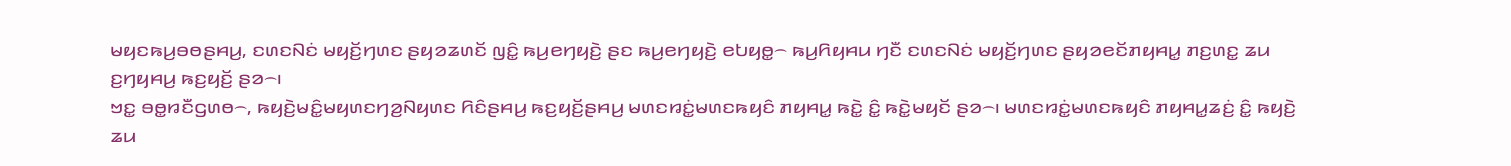ꤗꤟꤢꤒꤣ꤬ꤋꤥꤔꤌꤣ꤬, ꤢꤛꤢꤡꤢꤦ ꤗꤟꤢꤩ꤬ꤚꤛꤢ ꤔꤟꤤꤘꤛꤢꤩ ꤜꤢꤨ꤭ ꤒꤣ꤬ꤕꤚꤟꤢꤧ꤬ ꤔꤢ ꤒꤣ꤬ꤕꤚꤟꤢꤧ꤬ ꤕꤝꤟꤥ꤭꤮ ꤒꤣ꤬ꤖꤟꤌꤣ ꤚꤢꤪ ꤢꤛꤢꤡꤢꤦ ꤗꤟꤢꤩ꤬ꤚꤛꤢ ꤔꤟꤤꤕꤢꤩꤊꤟꤌꤣ꤭ ꤊꤢ꤬ꤛꤢ꤭ ꤘꤣ ꤢ꤬ꤚꤟꤌꤣ꤬ ꤒꤢ꤬ꤟꤢꤩ꤬ ꤔꤤ꤮꤯
ꤠꤢ꤭ ꤋꤥ꤭ꤙꤢꤪꤞꤛꤥ꤮, ꤒꤟꤢꤧ꤬ꤗꤢꤨ꤭ꤗꤟꤛꤢꤚꤤ꤬ꤡꤟꤛꤢ ꤖꤢꤨꤔꤌꤣ꤬ ꤒꤢ꤬ꤟꤢꤩ꤬ꤔꤌꤣ꤬ ꤗꤛꤢꤙꤢꤦ꤭ꤗꤛꤢꤒꤟꤢꤨ ꤊꤟꤌꤣ꤭ ꤒꤢꤧ꤭ ꤢꤨ꤭ ꤒꤢꤧ꤭ꤗꤟꤢꤩ ꤔꤤ꤮꤯ ꤗꤛꤢꤙꤢꤦ꤭ꤗꤛꤢꤒꤟꤢꤨ ꤊꤟꤌꤣ꤭ꤘꤢꤦ꤬ ꤢꤨ꤭ ꤒꤟꤢꤧ꤬ ꤘꤣ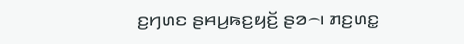ꤢ꤬ꤚꤛꤢ ꤔꤌꤣ꤬ꤒꤢ꤬ꤟꤢꤩ꤬ ꤔꤤ꤮꤯ ꤊꤢ꤬ꤛꤢ꤭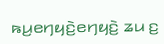ꤒꤣ꤬ꤕꤚꤟꤢꤧ꤬ꤕꤚꤟꤢꤧ꤬ ꤘꤣ ꤢ꤬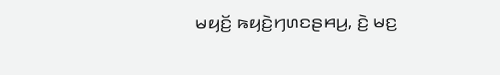ꤗꤟꤢꤩ꤬ ꤒꤟꤢꤧ꤬ꤚꤛꤢꤔꤌꤣ꤬, ꤢꤧ꤬ ꤗꤢ꤬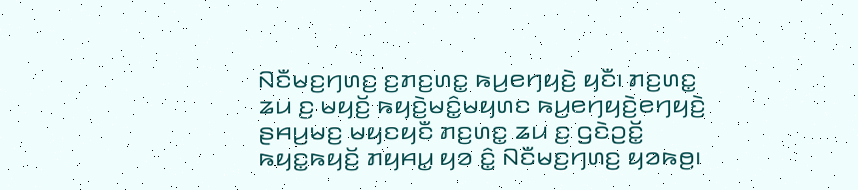ꤡꤢꤪꤗꤢ꤬ꤚꤛꤢ꤬ ꤢ꤬ꤊꤢ꤬ꤛꤢ꤭ ꤒꤣ꤬ꤕꤚꤟꤢꤧ꤬ ꤟꤢꤪ꤯ ꤊꤢ꤬ꤛꤢ꤭ ꤘꤣ ꤢ꤬ ꤗꤟꤢꤩ꤬ ꤒꤟꤢꤧ꤬ꤗꤢꤨ꤭ꤗꤟꤛꤢ ꤒꤣ꤬ꤕꤚꤟꤢꤧ꤬ꤕꤚꤟꤢꤧ꤬ ꤔꤌꤣ꤬ꤗꤢ꤬ ꤗꤟꤢꤟꤢꤪ ꤊꤢ꤬ꤛꤢ꤭ ꤘꤣ ꤢ꤬ ꤞꤢꤧꤑꤢꤩ꤭ ꤒꤟꤢ꤭ꤒꤟꤢꤩ꤬ ꤊꤟꤌꤣ꤭ ꤟꤤ ꤢꤨ꤭ ꤡꤢꤪꤗꤢ꤬ꤚꤛꤢ꤬ ꤟꤤꤒꤥ꤬꤯